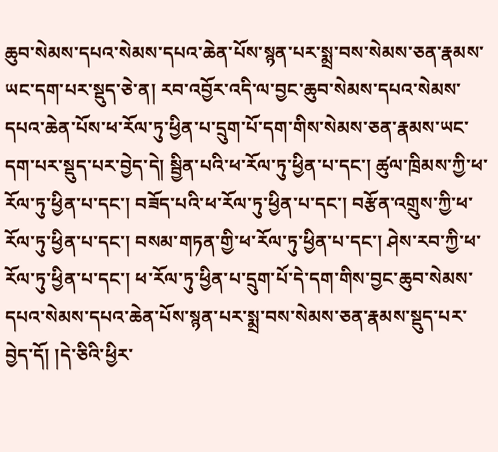ཆུབ་སེམས་དཔའ་སེམས་དཔའ་ཆེན་པོས་སྙན་པར་སྨྲ་བས་སེམས་ཅན་རྣམས་ཡང་དག་པར་སྡུད་ཅེ་ན། རབ་འབྱོར་འདི་ལ་བྱང་ཆུབ་སེམས་དཔའ་སེམས་དཔའ་ཆེན་པོས་ཕ་རོལ་ཏུ་ཕྱིན་པ་དྲུག་པོ་དག་གིས་སེམས་ཅན་རྣམས་ཡང་དག་པར་སྡུད་པར་བྱེད་དེ། སྦྱིན་པའི་ཕ་རོལ་ཏུ་ཕྱིན་པ་དང་། ཚུལ་ཁྲིམས་ཀྱི་ཕ་རོལ་ཏུ་ཕྱིན་པ་དང་། བཟོད་པའི་ཕ་རོལ་ཏུ་ཕྱིན་པ་དང་། བརྩོན་འགྲུས་ཀྱི་ཕ་རོལ་ཏུ་ཕྱིན་པ་དང་། བསམ་གཏན་གྱི་ཕ་རོལ་ཏུ་ཕྱིན་པ་དང་། ཤེས་རབ་ཀྱི་ཕ་རོལ་ཏུ་ཕྱིན་པ་དང་། ཕ་རོལ་ཏུ་ཕྱིན་པ་དྲུག་པོ་དེ་དག་གིས་བྱང་ཆུབ་སེམས་དཔའ་སེམས་དཔའ་ཆེན་པོས་སྙན་པར་སྨྲ་བས་སེམས་ཅན་རྣམས་སྡུད་པར་བྱེད་དོ། །དེ་ཅིའི་ཕྱིར་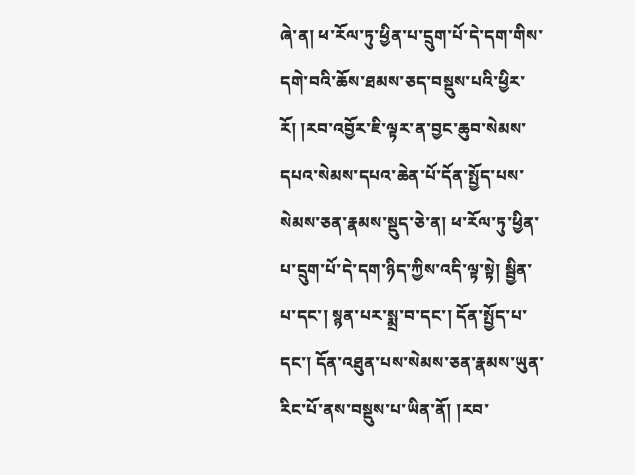ཞེ་ན། ཕ་རོལ་ཏུ་ཕྱིན་པ་དྲུག་པོ་དེ་དག་གིས་དགེ་བའི་ཆོས་ཐམས་ཅད་བསྡུས་པའི་ཕྱིར་རོ། །རབ་འབྱོར་ཇི་ལྟར་ན་བྱང་ཆུབ་སེམས་དཔའ་སེམས་དཔའ་ཆེན་པོ་དོན་སྤྱོད་པས་སེམས་ཅན་རྣམས་སྡུད་ཅེ་ན། ཕ་རོལ་ཏུ་ཕྱིན་པ་དྲུག་པོ་དེ་དག་ཉིད་ཀྱིས་འདི་ལྟ་སྟེ། སྦྱིན་པ་དང་། སྙན་པར་སྨྲ་བ་དང་། དོན་སྤྱོད་པ་དང་། དོན་འཐུན་པས་སེམས་ཅན་རྣམས་ཡུན་རིང་པོ་ནས་བསྡུས་པ་ཡིན་ནོ། །རབ་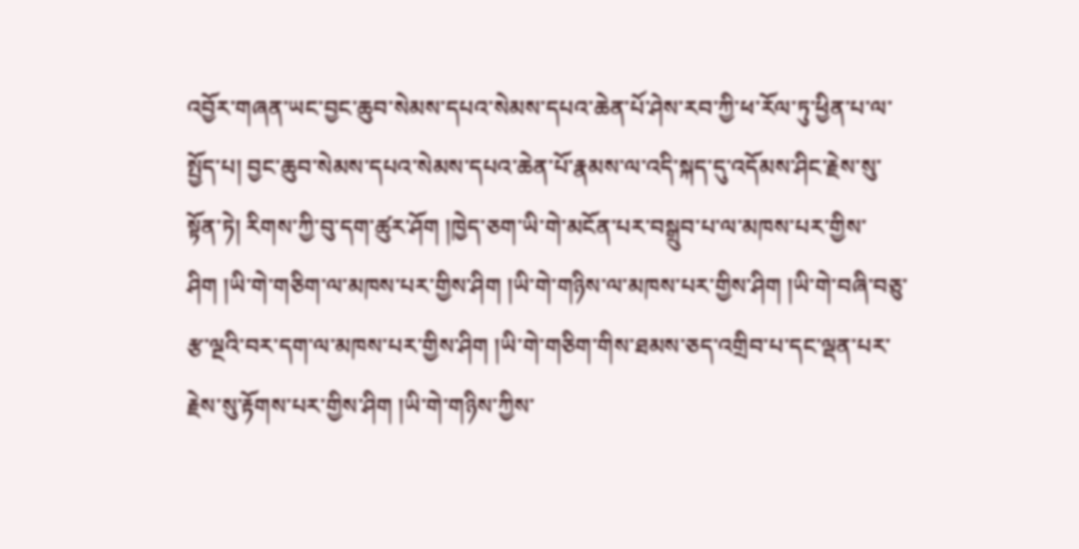འབྱོར་གཞན་ཡང་བྱང་ཆུབ་སེམས་དཔའ་སེམས་དཔའ་ཆེན་པོ་ཤེས་རབ་ཀྱི་ཕ་རོལ་ཏུ་ཕྱིན་པ་ལ་སྤྱོད་པ། བྱང་ཆུབ་སེམས་དཔའ་སེམས་དཔའ་ཆེན་པོ་རྣམས་ལ་འདི་སྐད་དུ་འདོམས་ཤིང་རྗེས་སུ་སྟོན་ཏེ། རིགས་ཀྱི་བུ་དག་ཚུར་ཤོག །ཁྱེད་ཅག་ཡི་གེ་མངོན་པར་བསྒྲུབ་པ་ལ་མཁས་པར་གྱིས་ཤིག །ཡི་གེ་གཅིག་ལ་མཁས་པར་གྱིས་ཤིག །ཡི་གེ་གཉིས་ལ་མཁས་པར་གྱིས་ཤིག །ཡི་གེ་བཞི་བཅུ་རྩ་ལྔའི་བར་དག་ལ་མཁས་པར་གྱིས་ཤིག །ཡི་གེ་གཅིག་གིས་ཐམས་ཅད་འགྲིབ་པ་དང་ལྡན་པར་རྗེས་སུ་རྟོགས་པར་གྱིས་ཤིག །ཡི་གེ་གཉིས་ཀྱིས་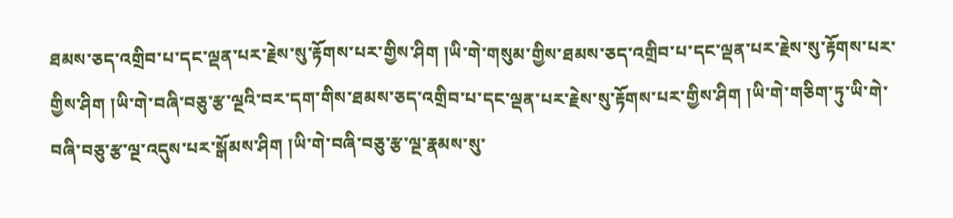ཐམས་ཅད་འགྲིབ་པ་དང་ལྡན་པར་རྗེས་སུ་རྟོགས་པར་གྱིས་ཤིག །ཡི་གེ་གསུམ་གྱིས་ཐམས་ཅད་འགྲིབ་པ་དང་ལྡན་པར་རྗེས་སུ་རྟོགས་པར་གྱིས་ཤིག །ཡི་གེ་བཞི་བཅུ་རྩ་ལྔའི་བར་དག་གིས་ཐམས་ཅད་འགྲིབ་པ་དང་ལྡན་པར་རྗེས་སུ་རྟོགས་པར་གྱིས་ཤིག །ཡི་གེ་གཅིག་ཏུ་ཡི་གེ་བཞི་བཅུ་རྩ་ལྔ་འདུས་པར་སྒོམས་ཤིག །ཡི་གེ་བཞི་བཅུ་རྩ་ལྔ་རྣམས་སུ་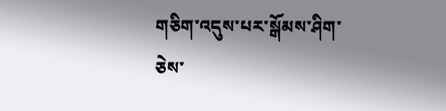གཅིག་འདུས་པར་སྒོམས་ཤིག་ཅེས་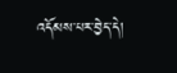འདོམས་པར་བྱེད་དེ།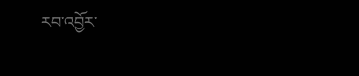རབ་འབྱོར་